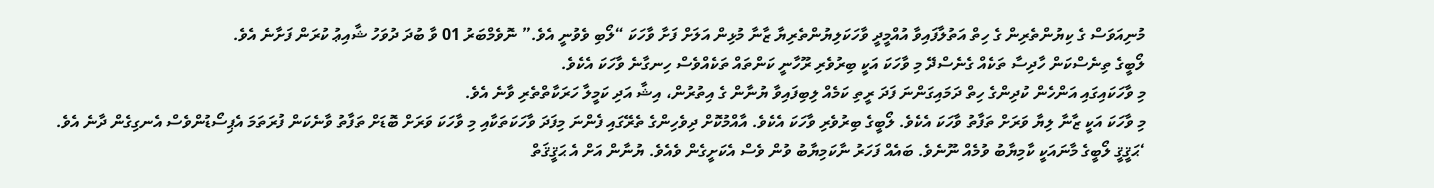މުނިއަވަސް ގެ ކިޔުންތެރިން ގެ ހިތް އަތުލާފައިވާ އުއްމީދީ ވާހަކަލިޔުންތެރިޔާ ޒާނާ މުޅިން އަލަށް ފަށާ ވާހަކަ “ލޯބި ވެވުނީ އެވެ.” ނޮވެމްބަރު 01 ވާ ބުދަ ދުވަހު ޝާއިޢު ކުރަން ފަށާނެ އެވެ.
ލޯބީގެ ތިނެސްކަން ހާދިސާ ތަކެއް ގެނެސްދޭ މި ވާހަކަ އަކީ ބިރުވެރި ރޫހާނީ ކަންތައް ތަކެއްވެސް ހިނގާނެ ވާހަކަ އެކެވެ.
މި ވާހަކައިގައި އަންހެން ކުދިންގެ ހިތް ދަމައިގަންނަ ފަދަ ރީތި ކަމެއް ލިބިފައިވާ ޔުނާން ގެ އިތުރުން، އިޝާ އަދި ކަމީލާ ހަރަކާތްތެރި ވާނެ އެވެ.
މި ވާހަކަ އަކީ ޒާނާ ލިޔާ ވަރަށް ތަފާތު ވާހަކަ އެކެވެ. ލޯބީގެ ބިރުވެރި ވާހަކަ އެކެވެ. އާއްމުކޮށް ދިވެހިންގެ ތެރޭގައި ފެންނަ މިފަދަ ވާހަކަތަކާއި މި ވާހަކަ ވަރަށް ބޮޑަށް ތަފާތު ވާނެކަން ފުރަތަމަ އެޕިސޯޑުންވެސް އެނގިގެން ދާނެ އެވެ.
‘ޙަޤީޤީ ލޯބީގެ މާނައަކީ ކާމިޔާބު ވުމެއް ނޫނެވެ. ބައެއް ފަހަރު ނާކަމިޔާބު ވުން ވެސް އެކަށީގެން ވެއެވެ. ޔުނާން އަށް އެ ޙަޤީޤަތް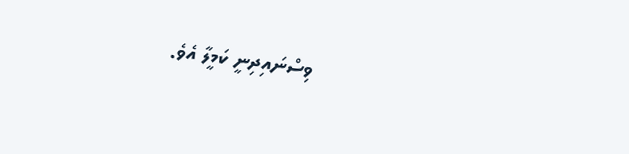ވިސްނައިދިނީ ކަމީލާ އެވެ.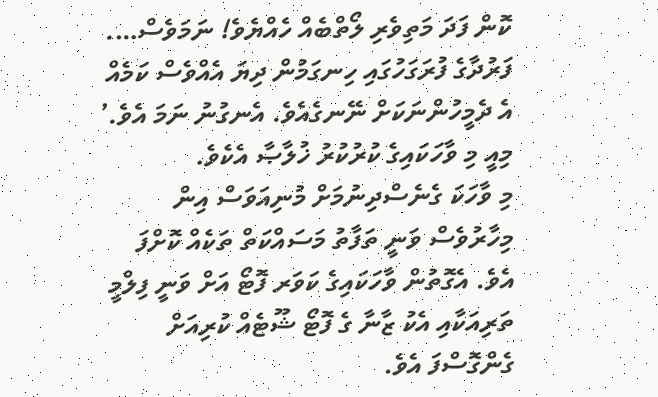ކޮން ފަދަ މަތިވެރި ލޯތްބެއް ހެއްޔެވެ! ނަމަވެސް…. ފަރުދާގެ ފުރަގަހުގައި ހިނގަމުން ދިޔަ އެއްވެސް ކަމެއް އެ ދެމީހުންނަކަށް ނޭނގެއެވެ. އެނގުނު ނަމަ އެވެ.’ މިއީ މި ވާހަކައިގެ ކުރުކުރު ޚުލާޞާ އެކެވެ.
މި ވާހަކަ ގެނެސްދިނުމަށް މުނިއަވަސް އިން މިހާރުވެސް ވަނީ ތަފާތު މަސައްކަތް ތަކެއް ކޮށްފަ އެވެ. އެގޮތުން ވާހަކައިގެ ކަވަރ ފޮޓޯ އަށް ވަނީ ފިލްމީ ތަރިއަކާއި އެކު ޒާނާ ގެ ފޮޓޯ ޝޫޓެއް ކުރިއަށް ގެންގޮސްފަ އެވެ.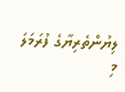ލިޔުންތެރިޔާގެ ފުރަމަލަ
މި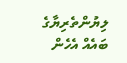ލިޔުންތެރިޔާގެ ބައެއް އެހެން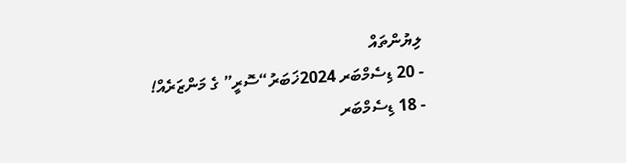ލިޔުންތައް
- 20 ޑިސެމްބަރ 2024ޚަބަރު“ސޮރީ” ގެ މަންޒަރެއް!
- 18 ޑިސެމްބަރ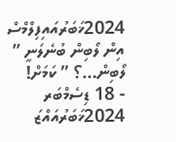2024ޚަބަރުއައިފިލްމްސް އިން ލޯބިން ބުނެލަނީ ” ލޯބިން…؟ ” ކަމަށް!
- 18 ޑިސެމްބަރ 2024ޚަބަރުއައްޒަ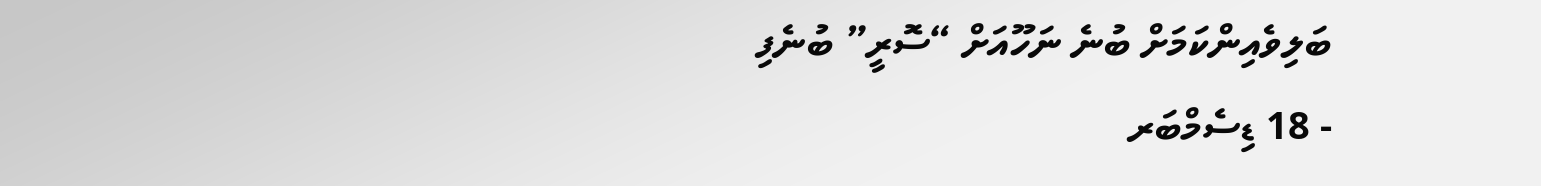ބަލިވެއިންކަމަށް ބުނެ ނަހޫއަށް “ސޮރީ” ބުނެފި
- 18 ޑިސެމްބަރ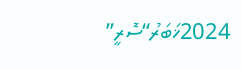2024ޚަބަރު“ސޮރީ”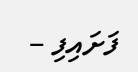ފަށައިފި –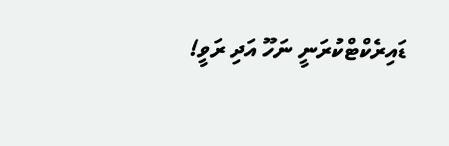ޑައިރެކްޓްކުރަނީ ނަހޫ އަދި ރަވީ!